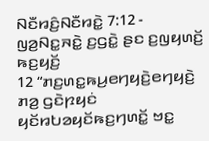ꤡꤢꤪꤙꤢꤨ꤬ꤡꤢꤪꤙꤢꤧ꤭ 7:12 - ꤜꤤ꤬ꤡꤢ꤭ꤏꤢꤧ꤭ ꤢ꤬ꤞꤢꤧ꤭ ꤔꤢ ꤢ꤬ꤜꤟꤛꤢꤩ꤬ ꤒꤢ꤬ꤟꤢꤩ꤬
12 “ꤊꤢ꤬ꤛꤢ꤭ꤒꤣ꤬ꤕꤚꤟꤢꤧ꤬ꤕꤚꤟꤢꤧ꤬ ꤊꤤ꤬ ꤞꤢꤧꤐꤟꤢꤦ ꤟꤢꤩꤙꤝꤤꤟꤢꤩꤒꤢ꤬ꤚꤛꤢꤩ꤭ ꤠꤢ꤭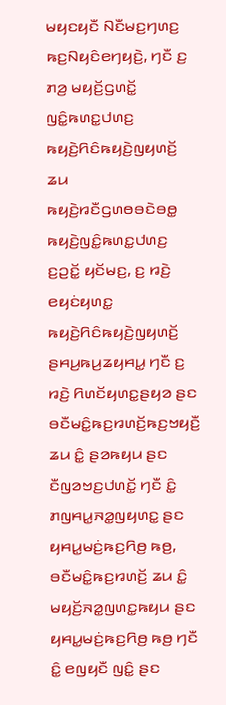ꤗꤟꤢꤟꤢꤪ ꤡꤢꤪꤗꤢ꤬ꤚꤛꤢ꤬ ꤒꤢ꤬ꤡꤟꤢꤨꤕꤚꤟꤢꤧ꤬, ꤚꤢꤪ ꤢ꤬ ꤊꤤ꤬ ꤗꤟꤢꤩ꤬ꤞꤛꤢꤩ꤭ ꤜꤢꤨ꤭ꤒꤛꤢ꤭ꤓꤛꤢ꤬ ꤒꤟꤢꤧ꤬ꤖꤢꤨꤒꤟꤢꤧ꤬ꤜꤟꤛꤢꤩ꤬ ꤘꤣ ꤒꤟꤢꤧ꤬ꤙꤢꤪꤞꤛꤥꤋꤢꤧꤋꤥ꤭ ꤒꤟꤢꤧ꤬ꤜꤢꤨ꤭ꤒꤛꤢ꤭ꤓꤛꤢ꤬ ꤢ꤬ꤑꤢꤩ꤭ ꤟꤢꤩꤗꤢ꤬, ꤢ꤬ ꤙꤢꤧ꤬ ꤕꤟꤢꤦꤟꤛꤢ꤭ ꤒꤟꤢꤧ꤬ꤖꤢꤨꤒꤟꤢꤧ꤬ꤜꤟꤛꤢꤩ꤬ ꤔꤌꤣ꤬ꤒꤣ꤬ꤘꤟꤌꤣ꤭ ꤚꤢꤪ ꤢ꤬ ꤙꤢꤧ꤬ ꤖꤛꤢꤩꤟꤛꤢ꤭ꤔꤟꤤ ꤔꤢ ꤋꤢꤪꤗꤢꤨ꤭ꤒꤢ꤬ꤙꤛꤢꤩ꤬ꤒꤢ꤬ꤠꤟꤢꤪ꤬ ꤘꤣ ꤢꤨ꤭ ꤔꤤꤒꤟꤣ ꤔꤢ ꤢꤪꤜꤤꤠꤢ꤬ꤓꤛꤢꤩ꤭ ꤚꤢꤪ ꤢꤨ꤭ ꤊꤜꤌꤣ꤭ꤏꤤ꤭ꤜꤟꤛꤢ꤭ ꤔꤢ ꤟꤌꤣ꤭ꤗꤢꤦ꤬ꤒꤢ꤬ꤖꤥ꤬ ꤒꤥ꤬, ꤋꤢꤪꤗꤢꤨ꤭ꤒꤢ꤬ꤙꤛꤢꤩ꤬ ꤘꤣ ꤢꤨ꤭ ꤗꤟꤢꤩ꤬ꤏꤤ꤭ꤜꤛꤢ꤭ꤒꤟꤣ ꤔꤢ ꤟꤌꤣ꤭ꤗꤢꤦ꤬ꤒꤢ꤬ꤖꤥ꤬ ꤒꤥ꤬ ꤚꤢꤪ ꤢꤨ꤭ ꤕꤜꤟꤢꤪ ꤜꤢꤨ꤭ ꤔꤢ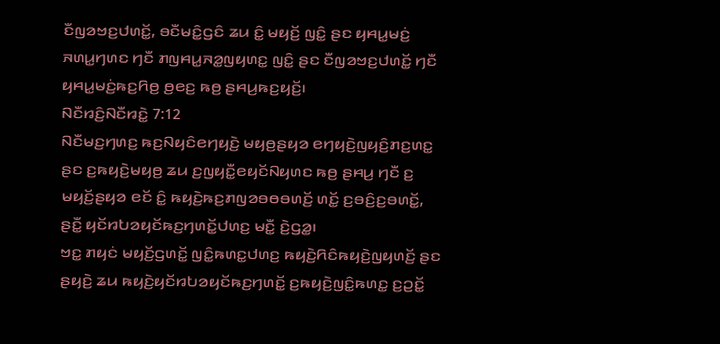ꤢꤪꤜꤤꤠꤢ꤬ꤓꤛꤢꤩ꤭, ꤋꤢꤪꤗꤢꤨ꤭ꤞꤢꤨ ꤘꤣ ꤢꤨ꤭ ꤗꤟꤢꤩ꤬ ꤜꤢꤨ꤭ ꤔꤢ ꤟꤌꤣ꤭ꤗꤢꤦ꤬ ꤏꤛꤣ꤭ꤚꤛꤢ ꤚꤢꤪ ꤊꤜꤌꤣ꤭ꤏꤤ꤭ꤜꤟꤛꤢ꤭ ꤜꤢꤨ꤭ ꤔꤢ ꤢꤪꤜꤤꤠꤢ꤬ꤓꤛꤢꤩ꤭ ꤚꤢꤪ ꤟꤌꤣ꤭ꤗꤢꤦ꤬ꤒꤢ꤬ꤖꤥ꤬ ꤥ꤬ꤕꤢ꤬ ꤒꤥ꤬ ꤔꤌꤣ꤬ꤒꤢ꤬ꤟꤢꤩ꤬꤯
ꤡꤢꤪꤙꤢꤨ꤬ꤡꤢꤪꤙꤢꤧ꤭ 7:12
ꤡꤢꤪꤗꤢ꤬ꤚꤛꤢ꤬ ꤒꤢ꤬ꤡꤟꤢꤨꤕꤚꤟꤢꤧ꤬ ꤗꤟꤥ꤬ꤔꤟꤤ ꤕꤚꤟꤢꤧ꤬ꤜꤟꤢꤨ꤬ꤊꤢ꤬ꤛꤢ꤭ ꤔꤢ ꤢ꤬ꤒꤟꤢꤧ꤬ꤗꤟꤥ꤬ ꤘꤣ ꤢ꤬ꤜꤟꤢꤪ꤭ꤕꤟꤢꤩꤡꤟꤛꤢ ꤒꤥ꤬ ꤔꤌꤣ꤬ ꤚꤢꤪ ꤢ꤬ ꤗꤟꤢꤩ꤬ꤔꤟꤤ ꤕꤢꤩ ꤢꤨ꤭ ꤒꤟꤢꤧ꤬ꤒꤢ꤬ꤊꤜꤤꤋꤥꤋꤛꤢꤩ꤬ ꤛꤢꤩ꤭ ꤢ꤬ꤋꤢꤨ꤬ꤢ꤬ꤋꤛꤢꤩ꤭, ꤔꤢꤪ꤭ ꤟꤢꤩꤙꤝꤤꤟꤢꤩꤒꤢ꤬ꤚꤛꤢꤩ꤭ꤓꤛꤢ꤬ ꤗꤢꤪ꤭ ꤢꤧ꤬ꤞꤤ꤭꤯
ꤠꤢ꤭ ꤊꤟꤢꤦ ꤗꤟꤢꤩ꤬ꤞꤛꤢꤩ꤭ ꤜꤢꤨ꤭ꤒꤛꤢ꤭ꤓꤛꤢ꤬ ꤒꤟꤢꤧ꤬ꤖꤢꤨꤒꤟꤢꤧ꤬ꤜꤟꤛꤢꤩ꤬ ꤔꤢ ꤔꤟꤢꤧ꤬ ꤘꤣ ꤒꤟꤢꤧ꤬ꤟꤢꤩꤙꤝꤤꤟꤢꤩꤒꤢ꤬ꤚꤛꤢꤩ꤭ ꤢ꤬ꤒꤟꤢꤧ꤬ꤜꤢꤨ꤭ꤒꤛꤢ꤭ ꤢ꤬ꤑꤢꤩ꤭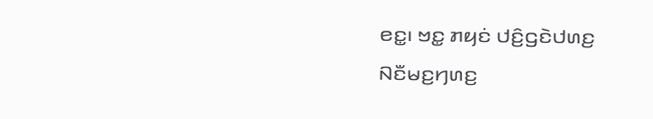ꤕꤢ꤭꤯ ꤠꤢ꤭ ꤊꤟꤢꤦ ꤓꤢꤨ꤬ꤞꤢꤧꤓꤛꤢ꤬ ꤡꤢꤪꤗꤢ꤬ꤚꤛꤢ꤬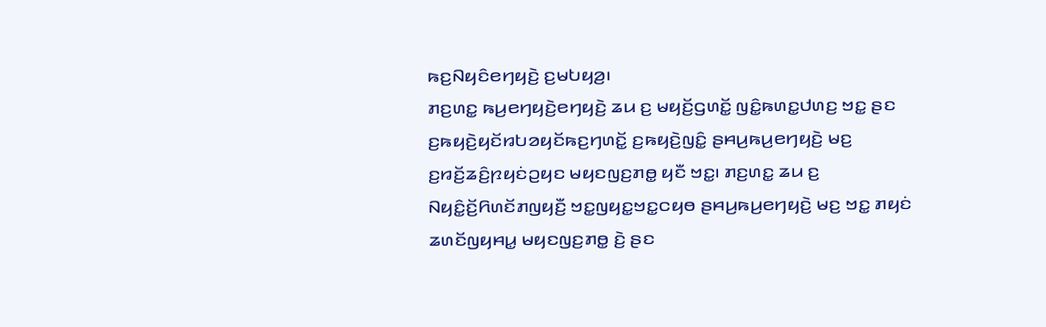ꤒꤢ꤬ꤡꤟꤢꤨꤕꤚꤟꤢꤧ꤬ ꤢ꤬ꤗꤝꤟꤤ꤬꤯
ꤊꤢ꤬ꤛꤢ꤭ ꤒꤣ꤬ꤕꤚꤟꤢꤧ꤬ꤕꤚꤟꤢꤧ꤬ ꤘꤣ ꤢ꤬ ꤗꤟꤢꤩ꤬ꤞꤛꤢꤩ꤭ ꤜꤢꤨ꤭ꤒꤛꤢ꤭ꤓꤛꤢ꤬ ꤠꤢ꤭ ꤔꤢ ꤢ꤬ꤒꤟꤢꤧ꤬ꤟꤢꤩꤙꤝꤤꤟꤢꤩꤒꤢ꤬ꤚꤛꤢꤩ꤭ ꤢ꤬ꤒꤟꤢꤧ꤬ꤜꤢꤨ꤭ ꤔꤌꤣ꤬ꤒꤣ꤬ꤕꤚꤟꤢꤧ꤬ ꤗꤢ꤬ ꤢ꤬ꤙꤢꤩ꤬ꤘꤢꤨ꤬ꤐꤟꤢꤦꤑꤟꤢ ꤗꤟꤢꤜꤢ꤬ꤊꤥ꤭ ꤟꤢꤪ ꤠꤢ꤭꤯ ꤊꤢ꤬ꤛꤢ꤭ ꤘꤣ ꤢ꤬ ꤡꤟꤢꤨ꤭ꤢꤩ꤬ꤖꤛꤢꤩꤊꤜꤟꤢꤪ꤬ ꤠꤢ꤭ꤜꤟꤢ꤭ꤠꤢ꤭ꤍꤟꤥ ꤔꤌꤣ꤬ꤒꤣ꤬ꤕꤚꤟꤢꤧ꤬ ꤗꤢ꤬ ꤠꤢ꤭ ꤊꤟꤢꤦ ꤘꤛꤢꤩꤜꤟꤌꤣ꤭ ꤗꤟꤢꤜꤢ꤬ꤊꤥ꤭ ꤢꤧ꤬ ꤔꤢ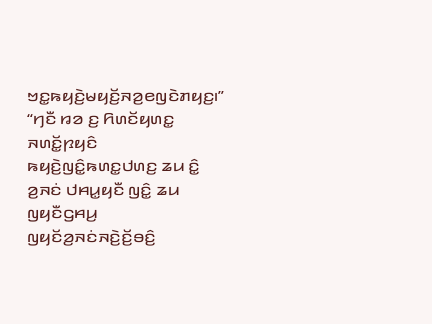ꤠꤢ꤭ꤒꤟꤢꤧ꤬ꤗꤟꤢꤩ꤬ꤏꤤ꤬ꤕꤜꤢꤧꤊꤟꤢ꤬꤯”
“ꤚꤢꤪ ꤙꤤ ꤢ꤬ ꤖꤛꤢꤩꤟꤛꤢ꤭ ꤏꤛꤢꤩ꤭ꤐꤟꤢꤨ ꤒꤟꤢꤧ꤬ꤜꤢꤨ꤭ꤒꤛꤢ꤭ꤓꤛꤢ꤬ ꤘꤣ ꤢꤨ꤭ ꤤ꤬ꤏꤢꤦ ꤓꤌꤣ꤭ꤟꤢꤪ ꤜꤢꤨ꤭ ꤘꤣ ꤜꤟꤢꤪꤞꤌꤣ꤬ ꤜꤟꤢꤩꤤ꤬ꤏꤢꤦꤏꤢꤧ꤬ꤢꤩ꤬ꤋꤢꤨ꤬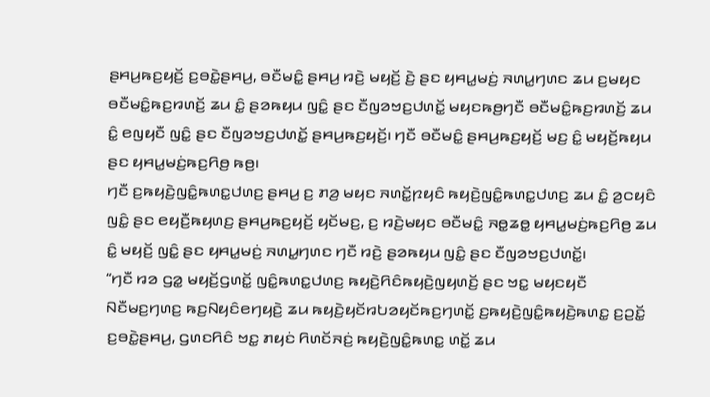ꤔꤌꤣ꤬ꤒꤢ꤬ꤟꤢꤩ꤬ ꤢ꤬ꤋꤢꤧ꤭ꤔꤌꤣ꤬, ꤋꤢꤪꤗꤢꤨ꤭ ꤔꤌꤣ꤬ ꤙꤢꤧ꤬ ꤗꤟꤢꤩ꤬ ꤢꤧ꤬ ꤔꤢ ꤟꤌꤣ꤭ꤗꤢꤦ꤬ ꤏꤛꤣ꤭ꤚꤛꤢ ꤘꤣ ꤢ꤬ꤗꤟꤢ ꤋꤢꤪꤗꤢꤨ꤭ꤒꤢ꤬ꤙꤛꤢꤩ꤬ ꤘꤣ ꤢꤨ꤭ ꤔꤤꤒꤟꤣ ꤜꤢꤨ꤭ ꤔꤢ ꤢꤪꤜꤤꤠꤢ꤬ꤓꤛꤢꤩ꤭ ꤗꤟꤢꤒꤥ꤬ꤚꤢꤪ ꤋꤢꤪꤗꤢꤨ꤭ꤒꤢ꤬ꤙꤛꤢꤩ꤬ ꤘꤣ ꤢꤨ꤭ ꤕꤜꤟꤢꤪ ꤜꤢꤨ꤭ ꤔꤢ ꤢꤪꤜꤤꤠꤢ꤬ꤓꤛꤢꤩ꤭ ꤔꤌꤣ꤬ꤒꤢ꤬ꤟꤢꤩ꤬꤯ ꤚꤢꤪ ꤋꤢꤪꤗꤢꤨ꤭ ꤔꤌꤣ꤬ꤒꤢ꤬ꤟꤢꤩ꤬ ꤗꤢ꤬ ꤢꤨ꤭ ꤗꤟꤢꤩ꤬ꤒꤟꤣ ꤔꤢ ꤟꤌꤣ꤭ꤗꤢꤦ꤬ꤒꤢ꤬ꤖꤥ꤬ ꤒꤥ꤬꤯
ꤚꤢꤪ ꤢ꤬ꤒꤟꤢꤧ꤬ꤜꤢꤨ꤭ꤒꤛꤢ꤭ꤓꤛꤢ꤬ ꤔꤌꤣ꤬ ꤢ꤬ ꤊꤤ꤬ ꤗꤟꤢ ꤏꤛꤢꤩ꤭ꤐꤟꤢꤨ ꤒꤟꤢꤧ꤬ꤜꤢꤨ꤭ꤒꤛꤢ꤭ꤓꤛꤢ꤬ ꤘꤣ ꤢꤨ꤭ ꤤ꤬ꤍꤟꤢꤨ ꤜꤢꤨ꤭ ꤔꤢ ꤕꤟꤢꤪ꤬ꤒꤟꤛꤢ꤬ ꤔꤌꤣ꤬ꤒꤢ꤬ꤟꤢꤩ꤬ ꤟꤢꤩꤗꤢ꤬, ꤢ꤬ ꤙꤢꤧ꤬ꤗꤟꤢ ꤋꤢꤪꤗꤢꤨ꤭ ꤏꤥ꤭ꤘꤥ꤭ ꤟꤌꤣ꤭ꤗꤢꤦ꤬ꤒꤢ꤬ꤖꤥ꤬ ꤘꤣ ꤢꤨ꤭ ꤗꤟꤢꤩ꤬ ꤜꤢꤨ꤭ ꤔꤢ ꤟꤌꤣ꤭ꤗꤢꤦ꤬ ꤏꤛꤣ꤭ꤚꤛꤢ ꤚꤢꤪ ꤙꤢꤧ꤬ ꤔꤤꤒꤟꤣ ꤜꤢꤨ꤭ ꤔꤢ ꤢꤪꤜꤤꤠꤢ꤬ꤓꤛꤢꤩ꤭꤯
“ꤚꤢꤪ ꤙꤤ ꤞꤤ꤭ ꤗꤟꤢꤩ꤬ꤞꤛꤢꤩ꤭ ꤜꤢꤨ꤭ꤒꤛꤢ꤭ꤓꤛꤢ꤬ ꤒꤟꤢꤧ꤬ꤖꤢꤨꤒꤟꤢꤧ꤬ꤜꤟꤛꤢꤩ꤬ ꤔꤢ ꤠꤢ꤭ ꤗꤟꤢꤟꤢꤪ ꤡꤢꤪꤗꤢ꤬ꤚꤛꤢ꤬ ꤒꤢ꤬ꤡꤟꤢꤨꤕꤚꤟꤢꤧ꤬ ꤘꤣ ꤒꤟꤢꤧ꤬ꤟꤢꤩꤙꤝꤤꤟꤢꤩꤒꤢ꤬ꤚꤛꤢꤩ꤭ ꤢ꤬ꤒꤟꤢꤧ꤬ꤜꤢꤨ꤭ꤒꤟꤢꤧ꤬ꤒꤛꤢ꤭ ꤢ꤬ꤑꤢꤩ꤭ ꤢ꤬ꤋꤢꤧ꤭ꤔꤌꤣ꤬, ꤞꤛꤢꤖꤢꤨ ꤠꤢ꤭ ꤊꤟꤢꤦ ꤖꤛꤢꤩꤏꤢꤦ꤬ ꤒꤟꤢꤧ꤬ꤜꤢꤨ꤭ꤒꤛꤢ꤭ ꤛꤢꤩ꤭ ꤘꤣ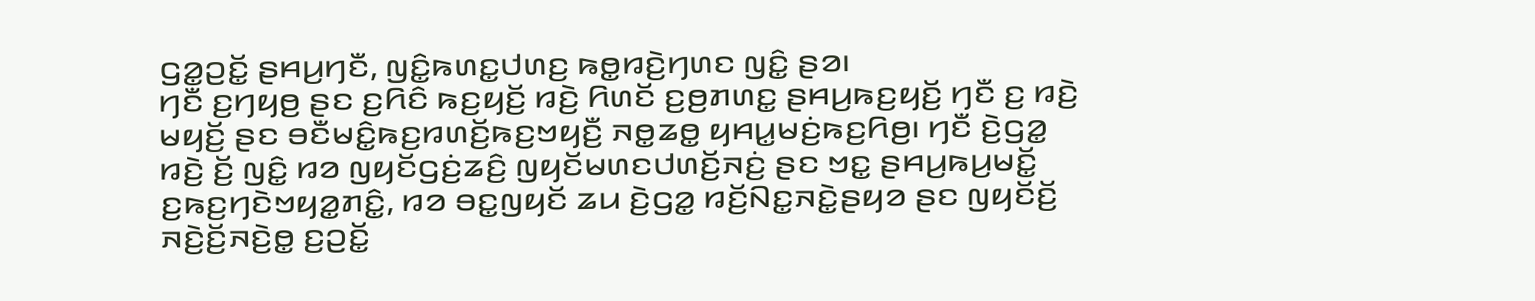ꤞꤤ꤭ꤑꤢꤩ꤭ ꤔꤌꤣ꤬ꤚꤢꤪ, ꤜꤢꤨ꤭ꤒꤛꤢ꤭ꤓꤛꤢ꤬ ꤒꤥ꤭ꤙꤢꤧ꤬ꤚꤛꤢ ꤜꤢꤨ꤭ ꤔꤤ꤯
ꤚꤢꤪ ꤢ꤬ꤚꤟꤥ꤬ ꤔꤢ ꤢ꤬ꤖꤢꤨ ꤒꤢ꤬ꤟꤢꤩ꤬ ꤙꤢꤧ꤬ ꤖꤛꤢꤩ ꤢ꤬ꤥ꤬ꤊꤛꤢ꤭ ꤔꤌꤣ꤬ꤒꤢ꤬ꤟꤢꤩ꤬ ꤚꤢꤪ ꤢ꤬ ꤙꤢꤧ꤬ ꤗꤟꤢꤩ꤬ ꤔꤢ ꤋꤢꤪꤗꤢꤨ꤭ꤒꤢ꤬ꤙꤛꤢꤩ꤬ꤒꤢ꤬ꤠꤟꤢꤪ꤬ ꤏꤥ꤭ꤘꤥ꤭ ꤟꤌꤣ꤭ꤗꤢꤦ꤬ꤒꤢ꤬ꤖꤥ꤬꤯ ꤚꤢꤪ ꤢꤧ꤬ꤞꤤ꤭ ꤙꤢꤧ꤬ ꤢꤩ꤬ ꤜꤢꤨ꤭ ꤙꤤ ꤜꤟꤢꤩꤞꤢꤦ꤬ꤘꤢꤨ꤬ ꤜꤟꤢꤩꤗꤛꤢꤓꤛꤢꤩ꤬ꤏꤢꤦ꤬ ꤔꤢ ꤠꤢ꤭ ꤔꤌꤣ꤬ꤒꤣ꤬ꤗꤢꤩ꤭ ꤢ꤬ꤒꤢ꤬ꤚꤢꤧꤠꤟꤤ꤭ꤊꤢꤨ꤭, ꤙꤤ ꤋꤢ꤭ꤜꤟꤢꤩ ꤘꤣ ꤢꤧ꤬ꤞꤤ꤭ ꤙꤢꤩ꤬ꤡꤢ꤭ꤏꤢꤧ꤭ꤔꤟꤤ ꤔꤢ ꤜꤟꤢꤩꤢꤩ꤬ ꤏꤢꤧ꤬ꤢꤩ꤬ꤏꤢꤧ꤬ꤥ꤭ ꤢ꤬ꤑꤢꤩ꤭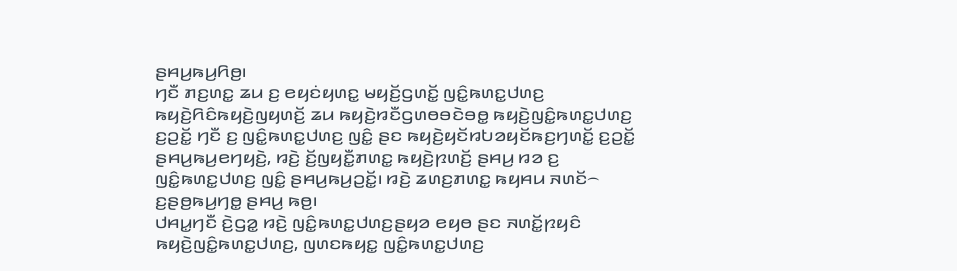ꤔꤌꤣ꤬ꤒꤣ꤬ꤖꤥ꤬꤯
ꤚꤢꤪ ꤊꤢ꤬ꤛꤢ꤭ ꤘꤣ ꤢ꤬ ꤕꤟꤢꤦꤟꤛꤢ꤭ ꤗꤟꤢꤩ꤬ꤞꤛꤢꤩ꤭ ꤜꤢꤨ꤭ꤒꤛꤢ꤭ꤓꤛꤢ꤬ ꤒꤟꤢꤧ꤬ꤖꤢꤨꤒꤟꤢꤧ꤬ꤜꤟꤛꤢꤩ꤬ ꤘꤣ ꤒꤟꤢꤧ꤬ꤙꤢꤪꤞꤛꤥꤋꤢꤧꤋꤥ꤭ ꤒꤟꤢꤧ꤬ꤜꤢꤨ꤭ꤒꤛꤢ꤭ꤓꤛꤢ꤬ ꤢ꤬ꤑꤢꤩ꤭ ꤚꤢꤪ ꤢ꤬ ꤜꤢꤨ꤭ꤒꤛꤢ꤭ꤓꤛꤢ꤬ ꤜꤢꤨ꤭ ꤔꤢ ꤒꤟꤢꤧ꤬ꤟꤢꤩꤙꤝꤤꤟꤢꤩꤒꤢ꤬ꤚꤛꤢꤩ꤭ ꤢ꤬ꤑꤢꤩ꤭ ꤔꤌꤣ꤬ꤒꤣ꤬ꤕꤚꤟꤢꤧ꤬, ꤙꤢꤧ꤬ ꤢꤩ꤬ꤜꤟꤢꤪ꤭ꤊꤛꤢ꤭ ꤒꤟꤢꤧ꤬ꤐꤛꤢꤩ꤬ ꤔꤌꤣ꤬ ꤙꤤ ꤢ꤬ ꤜꤢꤨ꤭ꤒꤛꤢ꤭ꤓꤛꤢ꤬ ꤜꤢꤨ꤭ ꤔꤌꤣ꤬ꤒꤣ꤬ꤑꤢꤩ꤭꤯ ꤙꤢꤧ꤬ ꤘꤛꤢ꤬ꤊꤛꤢ꤭ ꤒꤟꤌꤣ ꤏꤛꤢꤩ꤮ ꤢ꤬ꤔꤥ꤬ꤒꤣ꤬ꤚꤥ꤭ ꤔꤌꤣ꤬ ꤒꤥ꤬꤯
ꤓꤌꤣ꤭ꤚꤢꤪ ꤢꤧ꤬ꤞꤤ꤭ ꤙꤢꤧ꤬ ꤜꤢꤨ꤭ꤒꤛꤢ꤭ꤓꤛꤢ꤬ꤔꤟꤤ ꤕꤟꤥ ꤔꤢ ꤏꤛꤢꤩ꤭ꤐꤟꤢꤨ ꤒꤟꤢꤧ꤬ꤜꤢꤨ꤭ꤒꤛꤢ꤭ꤓꤛꤢ꤬, ꤜꤛꤢꤒꤟꤢ꤭ ꤜꤢꤨ꤭ꤒꤛꤢ꤭ꤓꤛꤢ꤬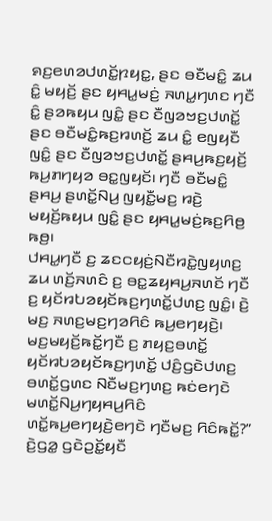ꤎꤢ꤬ꤕꤛꤤꤓꤛꤢꤩ꤭ꤐꤟꤢ꤭, ꤔꤢ ꤋꤢꤪꤗꤢꤨ꤭ ꤘꤣ ꤢꤨ꤭ ꤗꤟꤢꤩ꤬ ꤔꤢ ꤟꤌꤣ꤭ꤗꤢꤦ꤬ ꤏꤛꤣ꤭ꤚꤛꤢ ꤚꤢꤪ ꤢꤨ꤭ ꤔꤤꤒꤟꤣ ꤜꤢꤨ꤭ ꤔꤢ ꤢꤪꤜꤤꤠꤢ꤬ꤓꤛꤢꤩ꤭ ꤔꤢ ꤋꤢꤪꤗꤢꤨ꤭ꤒꤢ꤬ꤙꤛꤢꤩ꤬ ꤘꤣ ꤢꤨ꤭ ꤕꤜꤟꤢꤪ ꤜꤢꤨ꤭ ꤔꤢ ꤢꤪꤜꤤꤠꤢ꤬ꤓꤛꤢꤩ꤭ ꤔꤌꤣ꤬ꤒꤢ꤬ꤟꤢꤩ꤬ ꤒꤣ꤬ꤊꤚꤟꤤ ꤋꤢ꤭ꤜꤟꤢꤩ꤯ ꤚꤢꤪ ꤋꤢꤪꤗꤢꤨ꤭ ꤔꤌꤣ꤬ ꤔꤛꤢꤩ꤭ꤡꤣ꤬ ꤜꤟꤢꤪ꤭ꤗꤢ꤬ ꤙꤢꤧ꤬ ꤗꤟꤢꤩ꤬ꤒꤟꤣ ꤜꤢꤨ꤭ ꤔꤢ ꤟꤌꤣ꤭ꤗꤢꤦ꤬ꤒꤢ꤬ꤖꤥ꤬ ꤒꤥ꤬꤯
ꤓꤌꤣ꤭ꤚꤢꤪ ꤢ꤬ ꤘꤢꤍꤟꤢꤦ꤬ꤡꤢꤪꤙꤢꤧ꤭ꤜꤟꤛꤢ꤬ ꤘꤣ ꤛꤢꤩ꤬ꤏꤛꤢꤨ ꤢ꤬ ꤋꤢ꤭ꤘꤟꤌꤣ꤬ꤏꤛꤢꤩ ꤚꤢꤪ ꤢ꤬ ꤟꤢꤩꤙꤝꤤꤟꤢꤩꤒꤢ꤬ꤚꤛꤢꤩ꤭ꤓꤛꤢ꤬ ꤜꤢꤨ꤭꤯ ꤢꤧ꤬ ꤗꤢ꤬ ꤏꤛꤢ꤬ꤗꤢ꤬ꤚꤤꤖꤢꤨ ꤒꤣ꤬ꤕꤚꤟꤢꤧ꤬꤯
ꤗꤢ꤬ꤗꤟꤢꤩ꤬ꤒꤢꤩ꤭ꤚꤢꤪ ꤢ꤬ ꤊꤟꤢ꤬ꤋꤛꤢꤩ꤭ ꤟꤢꤩꤙꤝꤤꤟꤢꤩꤒꤢ꤬ꤚꤛꤢꤩ꤭ ꤓꤢꤨ꤬ꤞꤢꤧꤓꤛꤢ꤬ ꤋꤛꤢꤩ꤭ꤞꤛꤢ ꤡꤢꤪꤗꤢ꤬ꤚꤛꤢ꤬ ꤒꤢꤦꤕꤚꤢꤧ ꤗꤛꤢꤩ꤭ꤡꤣ꤬ꤚꤟꤌꤣ꤬ꤖꤢꤨ ꤛꤢꤩ꤭ꤒꤣ꤬ꤕꤚꤟꤢꤧ꤬ꤕꤚꤢꤧ ꤚꤢꤪꤗꤢ꤬ ꤖꤢꤨꤒꤢꤩ꤭?”
ꤢꤧ꤬ꤞꤤ꤭ ꤞꤢꤧꤑꤢꤩ꤭ꤟꤢꤪ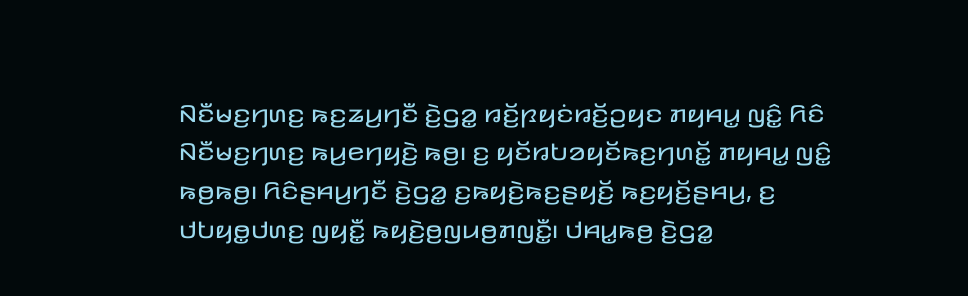ꤡꤢꤪꤗꤢ꤬ꤚꤛꤢ꤬ ꤒꤢ꤬ꤘꤣ꤬ꤚꤢꤪ ꤢꤧ꤬ꤞꤤ꤭ ꤙꤢꤩ꤬ꤐꤟꤢꤦꤙꤢꤩ꤬ꤑꤟꤢ ꤊꤟꤌꤣ꤭ ꤜꤢꤨ꤭ ꤖꤢꤨ ꤡꤢꤪꤗꤢ꤬ꤚꤛꤢ꤬ ꤒꤣ꤬ꤕꤚꤟꤢꤧ꤬ ꤒꤥ꤬꤯ ꤢ꤬ ꤟꤢꤩꤙꤝꤤꤟꤢꤩꤒꤢ꤬ꤚꤛꤢꤩ꤭ ꤊꤟꤌꤣ꤭ ꤜꤢꤨ꤭ ꤒꤥ꤬ꤒꤥ꤬꤯ ꤖꤢꤨꤔꤌꤣ꤬ꤚꤢꤪ ꤢꤧ꤬ꤞꤤ꤭ ꤢ꤬ꤒꤟꤢꤧ꤬ꤒꤢ꤬ꤔꤟꤢꤩ꤬ ꤒꤢ꤬ꤟꤢꤩ꤬ꤔꤌꤣ꤬, ꤢ꤬ ꤓꤝꤟꤥ꤭ꤓꤛꤢ꤬ ꤜꤟꤢꤪ꤭ ꤒꤟꤢꤧ꤬ꤥ꤬ꤜꤣꤥ꤬ꤊꤜꤢꤪ꤭꤯ ꤓꤌꤣ꤭ꤒꤥ꤬ ꤢꤧ꤬ꤞꤤ꤭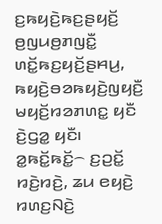ꤢ꤬ꤒꤟꤢꤧ꤬ꤒꤢ꤬ꤔꤟꤢꤩ꤬ ꤥ꤬ꤜꤣꤥ꤬ꤊꤜꤢꤪ꤭ ꤛꤢꤩ꤭ꤒꤢ꤬ꤟꤢꤩ꤬ꤔꤌꤣ꤬, ꤒꤟꤢꤧ꤬ꤋꤤꤒꤟꤢꤧ꤬ꤜꤟꤢꤪ꤬ ꤗꤟꤢꤩ꤬ꤙꤤꤊꤛꤢ꤭ ꤟꤢꤪ ꤢꤧ꤬ꤞꤤ꤭ ꤟꤢꤪ꤯
ꤤ꤭ꤒꤢꤩ꤭ꤒꤢꤩ꤭꤮ ꤢ꤬ꤑꤢꤩ꤭ ꤙꤢꤧ꤬ꤙꤢꤧ꤬, ꤘꤣ ꤕꤟꤢꤧ꤬ ꤙꤛꤢ꤬ꤡꤢꤧ꤬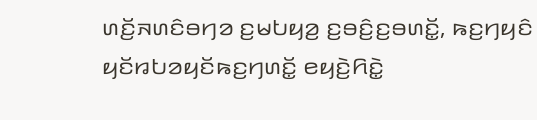ꤛꤢꤩ꤬ꤏꤛꤢꤨꤋꤚꤤ ꤢ꤬ꤗꤝꤟꤤ꤬ ꤢ꤬ꤋꤢꤨ꤬ꤢ꤬ꤋꤛꤢꤩ꤭, ꤒꤢ꤬ꤚꤟꤢꤨ ꤟꤢꤩꤙꤝꤤꤟꤢꤩꤒꤢ꤬ꤚꤛꤢꤩ꤭ ꤕꤟꤢꤧ꤬ꤖꤢꤧ꤭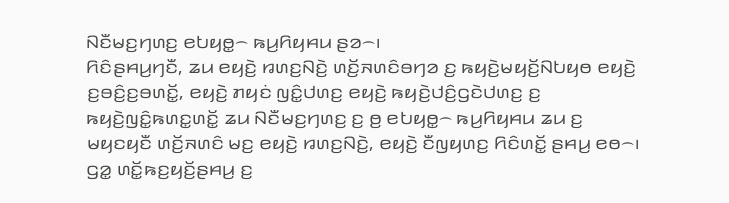ꤡꤢꤪꤗꤢ꤬ꤚꤛꤢ꤬ ꤕꤝꤟꤥ꤭꤮ ꤒꤣ꤬ꤖꤟꤌꤣ ꤔꤤ꤮꤯
ꤖꤢꤨꤔꤌꤣ꤬ꤚꤢꤪ, ꤘꤣ ꤕꤟꤢꤧ꤬ ꤙꤛꤢ꤬ꤡꤢꤧ꤬ ꤛꤢꤩ꤬ꤏꤛꤢꤨꤋꤚꤤ ꤢ꤬ ꤒꤟꤢꤧ꤬ꤗꤟꤢꤩ꤬ꤡꤝꤟꤥ ꤕꤟꤢꤧ꤬ ꤢ꤬ꤋꤢꤨ꤬ꤢ꤬ꤋꤛꤢꤩ꤭, ꤕꤟꤢꤧ꤬ ꤊꤟꤢꤦ ꤜꤢꤨ꤭ꤓꤛꤢ꤬ ꤕꤟꤢꤧ꤬ ꤒꤟꤢꤧ꤬ꤓꤢꤨ꤬ꤞꤢꤧꤓꤛꤢ꤬ ꤢ꤬ ꤒꤟꤢꤧ꤬ꤜꤢꤨ꤭ꤒꤛꤢ꤭ꤛꤢꤩ꤭ ꤘꤣ ꤡꤢꤪꤗꤢ꤬ꤚꤛꤢ꤬ ꤢ꤬ ꤥ꤬ ꤕꤝꤟꤥ꤭꤮ ꤒꤣ꤬ꤖꤟꤌꤣ ꤘꤣ ꤢ꤬ ꤗꤟꤢꤟꤢꤪ ꤛꤢꤩ꤬ꤏꤛꤢꤨ ꤗꤢ꤬ ꤕꤟꤢꤧ꤬ ꤙꤛꤢ꤬ꤡꤢꤧ꤬, ꤕꤟꤢꤧ꤬ ꤢꤪꤜꤟꤛꤢ꤬ ꤖꤢꤨꤛꤢꤩ꤭ ꤔꤌꤣ꤬ ꤕꤥ꤮꤯
ꤞꤤ꤭ ꤛꤢꤩ꤭ꤒꤢ꤬ꤟꤢꤩ꤬ꤔꤌꤣ꤬ ꤢ꤬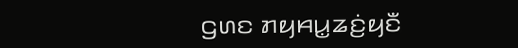ꤞꤛꤢ ꤊꤟꤌꤣ꤭ꤘꤢꤦ꤬ꤟꤢꤪ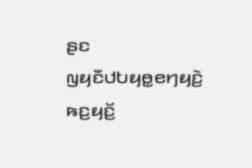ꤔꤢ ꤜꤟꤢꤪꤓꤝꤟꤥ꤭ꤕꤚꤟꤢꤧ꤬ ꤒꤢ꤬ꤟꤢꤩ꤬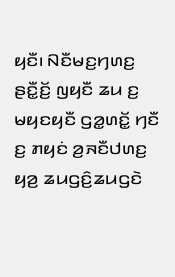ꤟꤢꤪ꤯ ꤡꤢꤪꤗꤢ꤬ꤚꤛꤢ꤬ ꤔꤢꤪ꤭ꤢꤩ꤬ ꤜꤟꤢꤪ ꤘꤣ ꤢ꤬ ꤗꤟꤢꤟꤢꤪ ꤞꤤ꤭ꤛꤢꤩ꤭ ꤚꤢꤪ ꤢ꤬ ꤊꤟꤢꤦ ꤤ꤬ꤏꤢꤪꤓꤛꤢ꤬ ꤟꤤ꤬ ꤘꤣꤞꤢꤨ꤬ꤘꤣꤞꤢꤧ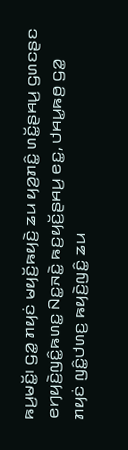ꤒꤣ꤬ꤗꤢꤩ꤭꤯ ꤞꤤ꤭ ꤊꤟꤢꤦ ꤗꤟꤢꤩ꤬ꤒꤟꤢꤧ꤬ ꤘꤣ ꤟꤤ꤬ꤊꤢꤨ꤭ ꤛꤢꤩ꤭ꤔꤌꤣ꤬ ꤞꤛꤢꤔꤢ ꤕꤚꤟꤢꤧ꤬ꤜꤢꤨ꤭ꤒꤛꤢ꤭ ꤡꤢ꤭ꤏꤢꤧ꤭ ꤒꤢ꤬ꤟꤢꤩ꤬ꤔꤌꤣ꤬ ꤕꤢ꤭, ꤓꤌꤣ꤭ꤒꤥ꤬ ꤞꤤ꤭ ꤊꤟꤢꤦ ꤜꤢꤨ꤭ꤓꤛꤢ꤬ ꤒꤟꤢꤧ꤬ꤜꤢꤨ꤭ ꤘꤣ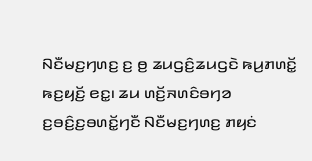ꤡꤢꤪꤗꤢ꤬ꤚꤛꤢ꤬ ꤢ꤬ ꤥ꤬ ꤘꤣꤞꤢꤨ꤬ꤘꤣꤞꤢꤧ ꤒꤣ꤬ꤊꤛꤢꤩ꤭ ꤒꤢ꤬ꤟꤢꤩ꤬ ꤕꤢ꤭꤯ ꤘꤣ ꤛꤢꤩ꤬ꤏꤛꤢꤨꤋꤚꤤ ꤢ꤬ꤋꤢꤨ꤬ꤢ꤬ꤋꤛꤢꤩ꤭ꤚꤢꤪ ꤡꤢꤪꤗꤢ꤬ꤚꤛꤢ꤬ ꤊꤟꤢꤦ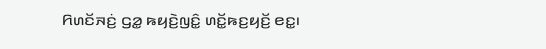ꤖꤛꤢꤩꤏꤢꤦ꤬ ꤞꤤ꤭ ꤒꤟꤢꤧ꤬ꤜꤢꤨ꤭ ꤛꤢꤩ꤭ꤒꤢ꤬ꤟꤢꤩ꤬ ꤕꤢ꤭꤯